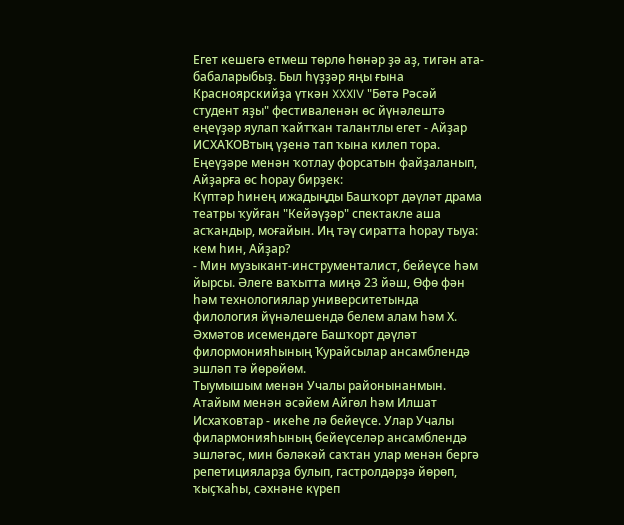Егет кешегә етмеш төрлө һөнәр ҙә аҙ, тигән ата-бабаларыбыҙ. Был һүҙҙәр яңы ғына Красноярскийҙа үткән XXXIV "Бөтә Рәсәй студент яҙы" фестиваленән өс йүнәлештә еңеүҙәр яулап ҡайтҡан талантлы егет - Айҙар ИСХАҠОВтың үҙенә тап ҡына килеп тора. Еңеүҙәре менән ҡотлау форсатын файҙаланып, Айҙарға өс һорау бирҙек:
Күптәр һинең ижадыңды Башҡорт дәүләт драма театры ҡуйған "Кейәүҙәр" спектакле аша асҡандыр, моғайын. Иң тәү сиратта һорау тыуа: кем һин, Айҙар?
- Мин музыкант-инструменталист, бейеүсе һәм йырсы. Әлеге ваҡытта миңә 23 йәш, Өфө фән һәм технологиялар университетында филология йүнәлешендә белем алам һәм Х. Әхмәтов исемендәге Башҡорт дәүләт филормонияһының Ҡурайсылар ансамблендә эшләп тә йөрөйөм.
Тыумышым менән Учалы районынанмын. Атайым менән әсәйем Айгөл һәм Илшат Исхаҡовтар - икеһе лә бейеүсе. Улар Учалы филармонияһының бейеүселәр ансамблендә эшләгәс, мин бәләкәй саҡтан улар менән бергә репетицияларҙа булып, гастролдәрҙә йөрөп, ҡыҫҡаһы, сәхнәне күреп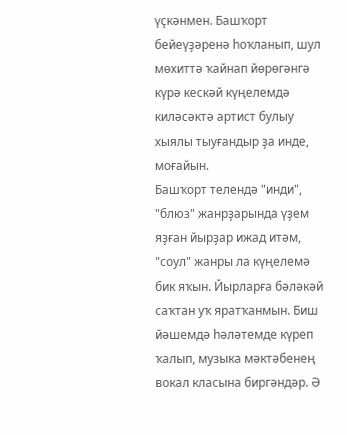үҫкәнмен. Башҡорт бейеүҙәренә һоҡланып, шул мөхиттә ҡайнап йөрөгәнгә күрә кескәй күңелемдә киләсәктә артист булыу хыялы тыуғандыр ҙа инде, моғайын.
Башҡорт телендә "инди", "блюз" жанрҙарында үҙем яҙған йырҙар ижад итәм, "соул" жанры ла күңелемә бик яҡын. Йырларға бәләкәй саҡтан уҡ яратҡанмын. Биш йәшемдә һәләтемде күреп ҡалып, музыка мәктәбенең вокал класына биргәндәр. Ә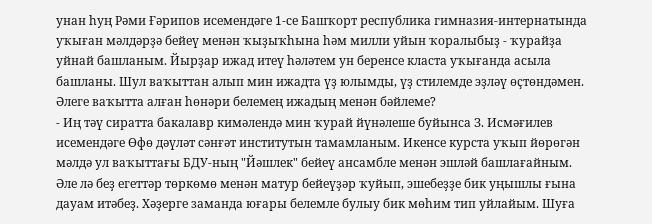унан һуң Рәми Ғәрипов исемендәге 1-се Башҡорт республика гимназия-интернатында уҡыған мәлдәрҙә бейеү менән ҡыҙыҡһына һәм милли уйын ҡоралыбыҙ - ҡурайҙа уйнай башланым. Йырҙар ижад итеү һәләтем ун беренсе класта уҡығанда асыла башланы. Шул ваҡыттан алып мин ижадта үҙ юлымды, үҙ стилемде эҙләү өҫтөндәмен.
Әлеге ваҡытта алған һөнәри белемең ижадың менән бәйлеме?
- Иң тәү сиратта бакалавр кимәлендә мин ҡурай йүнәлеше буйынса З. Исмәғилев исемендәге Өфө дәүләт сәнғәт институтын тамамланым. Икенсе курста уҡып йөрөгән мәлдә ул ваҡыттағы БДУ-ның "Йәшлек" бейеү ансамбле менән эшләй башлағайным. Әле лә беҙ егеттәр төркөмө менән матур бейеүҙәр ҡуйып, эшебеҙҙе бик уңышлы ғына дауам итәбеҙ. Хәҙерге заманда юғары белемле булыу бик мөһим тип уйлайым. Шуға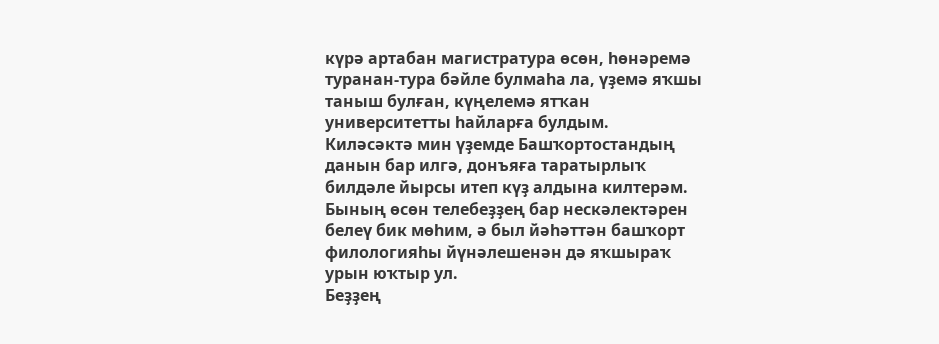күрә артабан магистратура өсөн, һөнәремә туранан-тура бәйле булмаһа ла, үҙемә яҡшы таныш булған, күңелемә ятҡан университетты һайларға булдым.
Киләсәктә мин үҙемде Башҡортостандың данын бар илгә, донъяға таратырлыҡ билдәле йырсы итеп күҙ алдына килтерәм. Бының өсөн телебеҙҙең бар нескәлектәрен белеү бик мөһим, ә был йәһәттән башҡорт филологияһы йүнәлешенән дә яҡшыраҡ урын юҡтыр ул.
Беҙҙең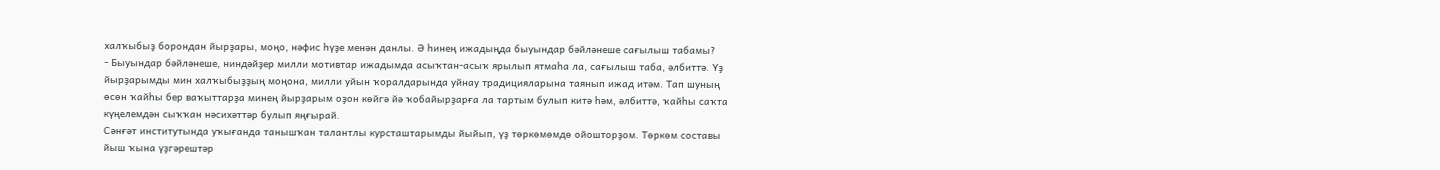халҡыбыҙ борондан йырҙары, моңо, нәфис һүҙе менән данлы. Ә һинең ижадыңда быуындар бәйләнеше сағылыш табамы?
- Быуындар бәйләнеше, ниндәйҙер милли мотивтар ижадымда асыҡтан-асыҡ ярылып ятмаһа ла, сағылыш таба, әлбиттә. Үҙ йырҙарымды мин халҡыбыҙҙың моңона, милли уйын ҡоралдарында уйнау традицияларына таянып ижад итәм. Тап шуның өсөн ҡайһы бер ваҡыттарҙа минең йырҙарым оҙон көйгә йә ҡобайырҙарға ла тартым булып китә һәм, әлбиттә, ҡайһы саҡта күңелемдән сыҡҡан нәсихәттәр булып яңғырай.
Сәнғәт институтында уҡығанда танышҡан талантлы курсташтарымды йыйып, үҙ төркөмөмдө ойошторҙом. Төркөм составы йыш ҡына үҙгәрештәр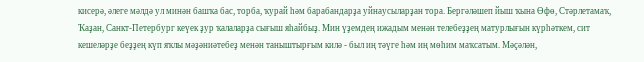кисерә, әлеге мәлдә ул минән башҡа бас, торба, ҡурай һәм барабандарҙа уйнаусыларҙан тора. Бергәләшеп йыш ҡына Өфө, Стәрлетамаҡ, Ҡаҙан, Санкт-Петербург кеүек ҙур ҡалаларҙа сығыш яһайбыҙ. Мин үҙемдең ижадым менән телебеҙҙең матурлығын күрһәткем, сит кешеләрҙе беҙҙең күп яҡлы мәҙәниәтебеҙ менән таныштырғым килә - был иң тәүге һәм иң мөһим маҡсатым. Мәҫәлән,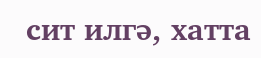сит илгә, хатта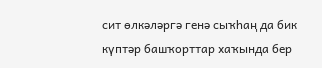сит өлкәләргә генә сыҡһаң да бик күптәр башҡорттар хаҡында бер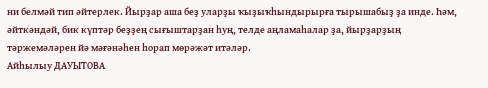ни белмәй тип әйтерлек. Йырҙар аша беҙ уларҙы ҡыҙыҡһындырырға тырышабыҙ ҙа инде. Һәм, әйткәндәй, бик күптәр беҙҙең сығыштарҙан һуң, телде аңламаһалар ҙа, йырҙарҙың тәржемәләрен йә мәғәнәһен һорап мөрәжәт итәләр.
Айһылыу ДАУЫТОВА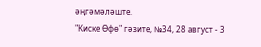әңгәмәләште.
"Киске Өфө" гәзите, №34, 28 август - 3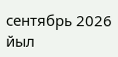сентябрь 2026 йыл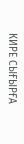КИРЕ СЫҒЫРҒА